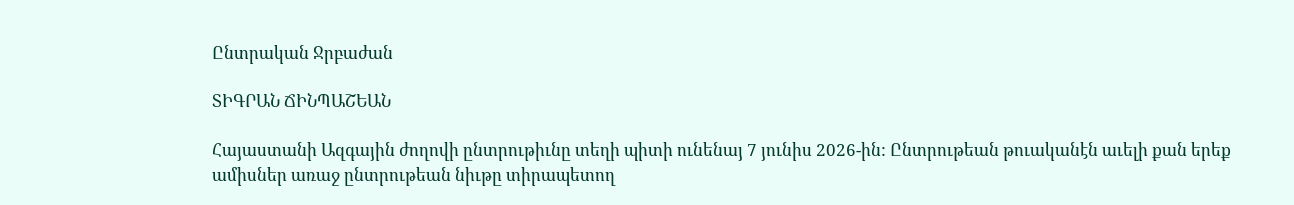Ընտրական Ջրբաժան

ՏԻԳՐԱՆ ՃԻՆՊԱՇԵԱՆ

Հայաստանի Ազգային ժողովի ընտրութիւնը տեղի պիտի ունենայ 7 յունիս 2026-ին: Ընտրութեան թուականէն աւելի քան երեք ամիսներ առաջ ընտրութեան նիւթը տիրապետող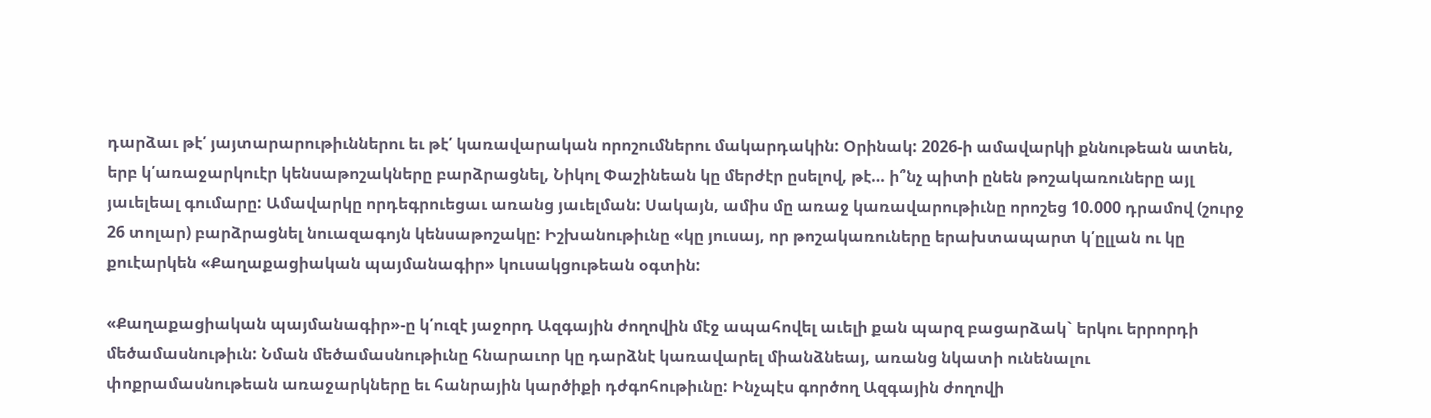դարձաւ թէ՛ յայտարարութիւններու եւ թէ՛ կառավարական որոշումներու մակարդակին: Օրինակ: 2026-ի ամավարկի քննութեան ատեն, երբ կ՛առաջարկուէր կենսաթոշակները բարձրացնել, Նիկոլ Փաշինեան կը մերժէր ըսելով, թէ… ի՞նչ պիտի ընեն թոշակառուները այլ յաւելեալ գումարը: Ամավարկը որդեգրուեցաւ առանց յաւելման: Սակայն, ամիս մը առաջ կառավարութիւնը որոշեց 10.000 դրամով (շուրջ 26 տոլար) բարձրացնել նուազագոյն կենսաթոշակը: Իշխանութիւնը «կը յուսայ, որ թոշակառուները երախտապարտ կ՛ըլլան ու կը քուէարկեն «Քաղաքացիական պայմանագիր» կուսակցութեան օգտին:

«Քաղաքացիական պայմանագիր»-ը կ՛ուզէ յաջորդ Ազգային ժողովին մէջ ապահովել աւելի քան պարզ բացարձակ` երկու երրորդի մեծամասնութիւն: Նման մեծամասնութիւնը հնարաւոր կը դարձնէ կառավարել միանձնեայ, առանց նկատի ունենալու փոքրամասնութեան առաջարկները եւ հանրային կարծիքի դժգոհութիւնը: Ինչպէս գործող Ազգային ժողովի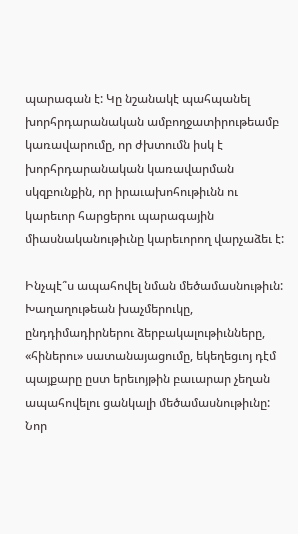պարագան է: Կը նշանակէ պահպանել խորհրդարանական ամբողջատիրութեամբ կառավարումը, որ ժխտումն իսկ է խորհրդարանական կառավարման սկզբունքին, որ իրաւախոհութիւնն ու կարեւոր հարցերու պարագային միասնականութիւնը կարեւորող վարչաձեւ է:

Ինչպէ՞ս ապահովել նման մեծամասնութիւն: Խաղաղութեան խաչմերուկը, ընդդիմադիրներու ձերբակալութիւնները, «հիներու» սատանայացումը, եկեղեցւոյ դէմ պայքարը ըստ երեւոյթին բաւարար չեղան ապահովելու ցանկալի մեծամասնութիւնը: Նոր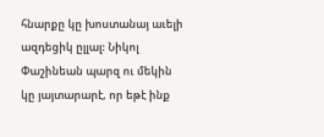հնարքը կը խոստանայ աւելի ազդեցիկ ըլլալ: Նիկոլ Փաշինեան պարզ ու մեկին կը յայտարարէ, որ եթէ ինք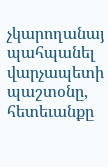չկարողանայ պահպանել վարչապետի պաշտօնը, հետեւանքը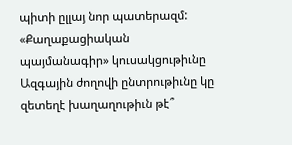պիտի ըլլայ նոր պատերազմ: «Քաղաքացիական պայմանագիր» կուսակցութիւնը Ազգային ժողովի ընտրութիւնը կը զետեղէ խաղաղութիւն թէ՞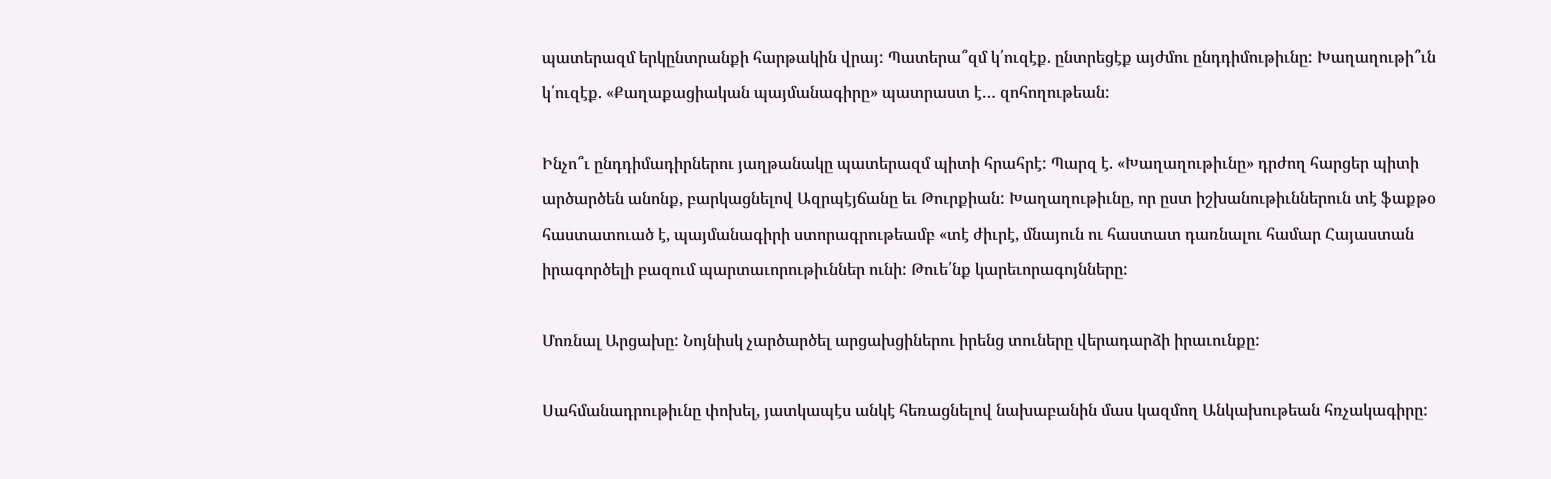պատերազմ երկընտրանքի հարթակին վրայ: Պատերա՞զմ կ՛ուզէք. ընտրեցէք այժմու ընդդիմութիւնը: Խաղաղութի՞ւն կ՛ուզէք. «Քաղաքացիական պայմանագիրը» պատրաստ է… զոհողութեան:

Ինչո՞ւ ընդդիմադիրներու յաղթանակը պատերազմ պիտի հրահրէ: Պարզ է. «Խաղաղութիւնը» դրժող հարցեր պիտի արծարծեն անոնք, բարկացնելով Ազրպէյճանը եւ Թուրքիան: Խաղաղութիւնը, որ ըստ իշխանութիւններուն տէ ֆաքթօ հաստատուած է, պայմանագիրի ստորագրութեամբ «տէ ժիւրէ, մնայուն ու հաստատ դառնալու համար Հայաստան իրագործելի բազում պարտաւորութիւններ ունի: Թուե՛նք կարեւորագոյնները:

Մոռնալ Արցախը: Նոյնիսկ չարծարծել արցախցիներու իրենց տուները վերադարձի իրաւունքը:

Սահմանադրութիւնը փոխել, յատկապէս անկէ հեռացնելով նախաբանին մաս կազմող Անկախութեան հռչակագիրը: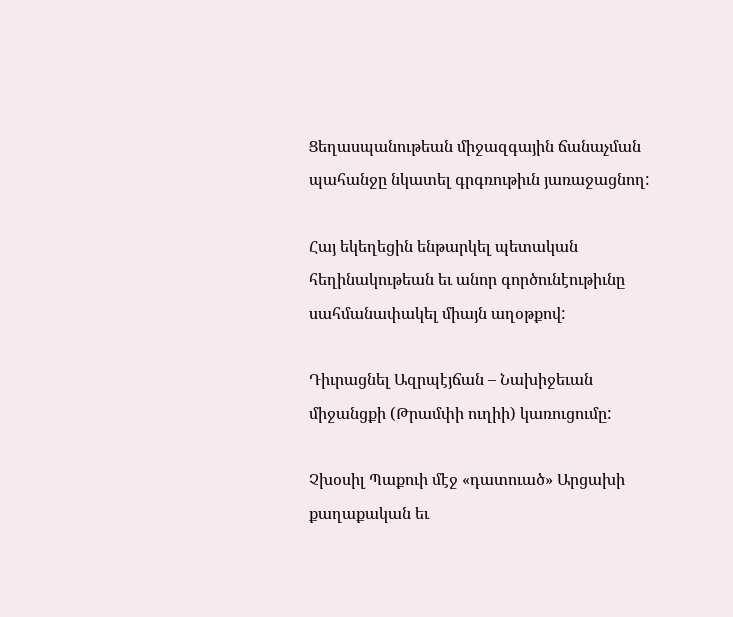Ցեղասպանութեան միջազգային ճանաչման պահանջը նկատել գրգռութիւն յառաջացնող:

Հայ եկեղեցին ենթարկել պետական հեղինակութեան եւ անոր գործունէութիւնը սահմանափակել միայն աղօթքով:

Դիւրացնել Ազրպէյճան – Նախիջեւան միջանցքի (Թրամփի ուղիի) կառուցումը:

Չխօսիլ Պաքուի մէջ «դատուած» Արցախի քաղաքական եւ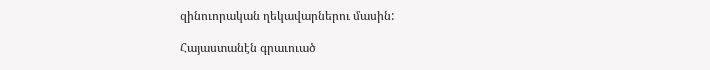զինուորական ղեկավարներու մասին:

Հայաստանէն գրաւուած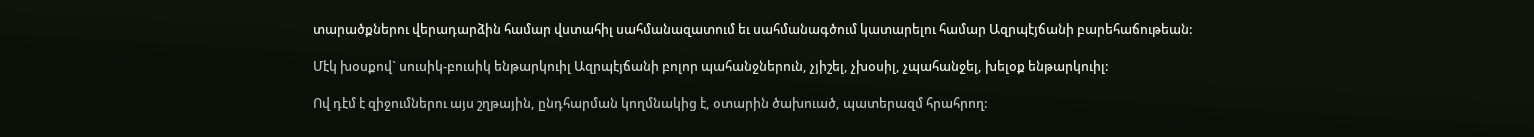տարածքներու վերադարձին համար վստահիլ սահմանազատում եւ սահմանագծում կատարելու համար Ազրպէյճանի բարեհաճութեան:

Մէկ խօսքով` սուսիկ-բուսիկ ենթարկուիլ Ազրպէյճանի բոլոր պահանջներուն, չյիշել, չխօսիլ, չպահանջել, խելօք ենթարկուիլ:

Ով դէմ է զիջումներու այս շղթային, ընդհարման կողմնակից է, օտարին ծախուած, պատերազմ հրահրող: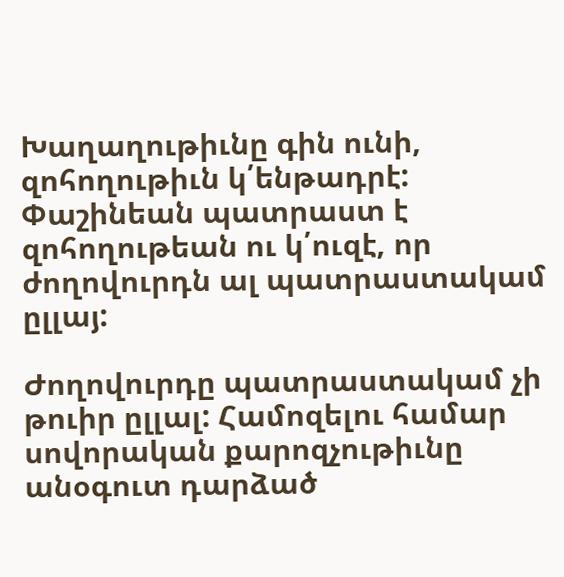Խաղաղութիւնը գին ունի, զոհողութիւն կ՛ենթադրէ: Փաշինեան պատրաստ է զոհողութեան ու կ՛ուզէ, որ ժողովուրդն ալ պատրաստակամ ըլլայ:

Ժողովուրդը պատրաստակամ չի թուիր ըլլալ: Համոզելու համար սովորական քարոզչութիւնը անօգուտ դարձած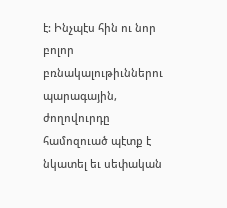է: Ինչպէս հին ու նոր բոլոր բռնակալութիւններու պարագային, ժողովուրդը համոզուած պէտք է նկատել եւ սեփական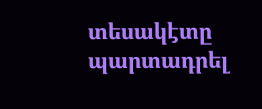տեսակէտը պարտադրել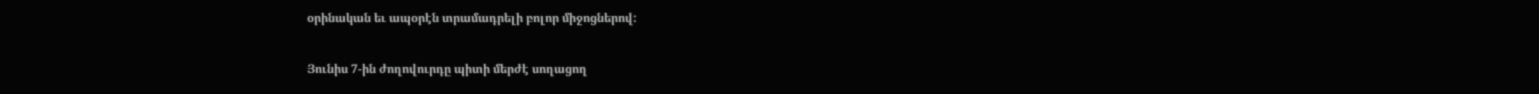օրինական եւ ապօրէն տրամադրելի բոլոր միջոցներով:

Յունիս 7-ին ժողովուրդը պիտի մերժէ սողացող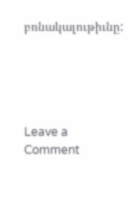բռնակալութիւնը:





Leave a Comment